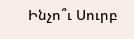Ինչո՞ւ Սուրբ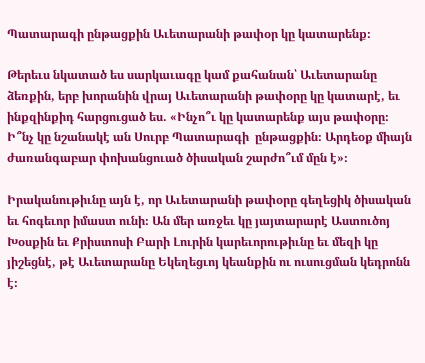Պատարագի ընթացքին Աւետարանի թափօր կը կատարենք։

Թերեւս նկատած ես սարկաւագը կամ քահանան՝ Աւետարանը ձեռքին, երբ խորանին վրայ Աւետարանի թափօրը կը կատարէ, եւ ինքզինքիդ հարցուցած ես. «Ինչո՞ւ կը կատարենք այս թափօրը։ Ի՞նչ կը նշանակէ ան Սուրբ Պատարագի  ընթացքին։ Արդեօք միայն ժառանգաբար փոխանցուած ծիսական շարժո՞ւմ մըն է»։

Իրականութիւնը այն է, որ Աւետարանի թափօրը գեղեցիկ ծիսական եւ հոգեւոր իմաստ ունի։ Ան մեր առջեւ կը յայտարարէ Աստուծոյ Խօսքին եւ Քրիստոսի Բարի Լուրին կարեւորութիւնը եւ մեզի կը յիշեցնէ, թէ Աւետարանը Եկեղեցւոյ կեանքին ու ուսուցման կեդրոնն է։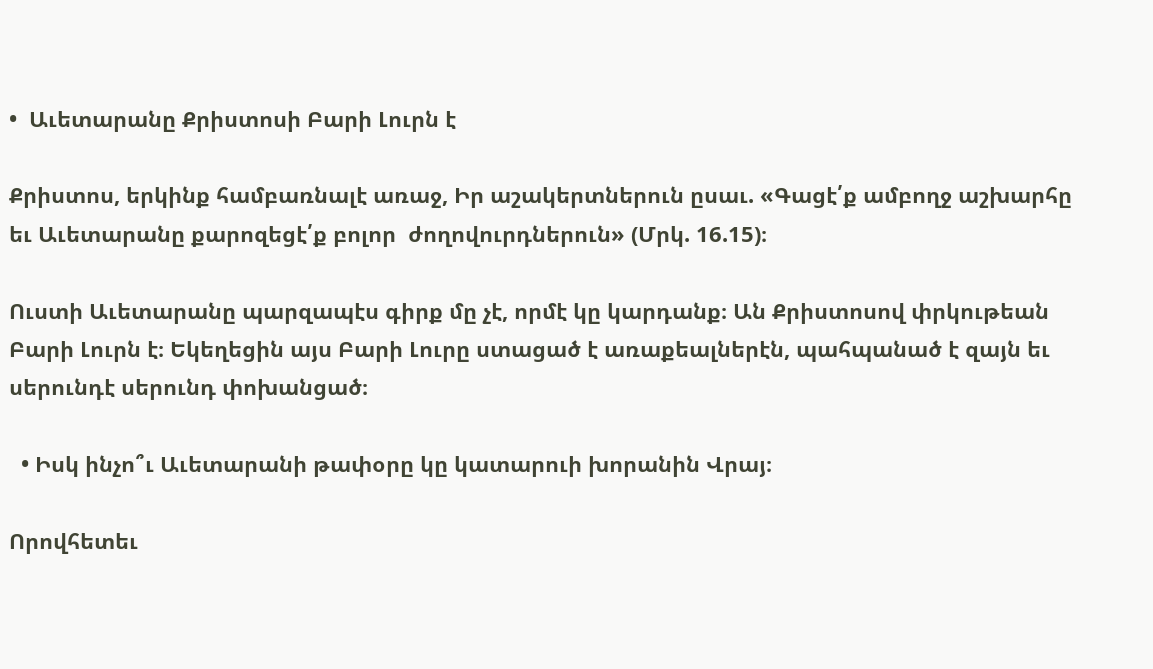•  Աւետարանը Քրիստոսի Բարի Լուրն է

Քրիստոս, երկինք համբառնալէ առաջ, Իր աշակերտներուն ըսաւ. «Գացէ՛ք ամբողջ աշխարհը եւ Աւետարանը քարոզեցէ՛ք բոլոր  ժողովուրդներուն» (Մրկ. 16.15)։

Ուստի Աւետարանը պարզապէս գիրք մը չէ, որմէ կը կարդանք։ Ան Քրիստոսով փրկութեան Բարի Լուրն է։ Եկեղեցին այս Բարի Լուրը ստացած է առաքեալներէն, պահպանած է զայն եւ սերունդէ սերունդ փոխանցած։

  • Իսկ ինչո՞ւ Աւետարանի թափօրը կը կատարուի խորանին Վրայ։

Որովհետեւ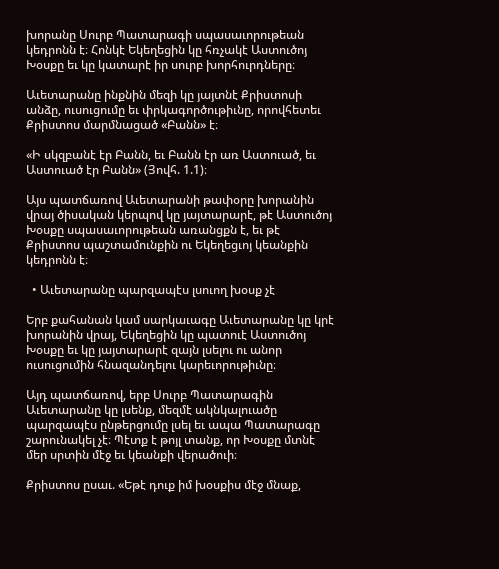խորանը Սուրբ Պատարագի սպասաւորութեան կեդրոնն է։ Հոնկէ Եկեղեցին կը հռչակէ Աստուծոյ Խօսքը եւ կը կատարէ իր սուրբ խորհուրդները։

Աւետարանը ինքնին մեզի կը յայտնէ Քրիստոսի անձը, ուսուցումը եւ փրկագործութիւնը, որովհետեւ Քրիստոս մարմնացած «Բանն» է։

«Ի սկզբանէ էր Բանն, եւ Բանն էր առ Աստուած, եւ Աստուած էր Բանն» (Յովհ. 1.1)։

Այս պատճառով Աւետարանի թափօրը խորանին վրայ ծիսական կերպով կը յայտարարէ, թէ Աստուծոյ Խօսքը սպասաւորութեան առանցքն է, եւ թէ Քրիստոս պաշտամունքին ու Եկեղեցւոյ կեանքին կեդրոնն է։

  • Աւետարանը պարզապէս լսուող խօսք չէ

Երբ քահանան կամ սարկաւագը Աւետարանը կը կրէ խորանին վրայ, Եկեղեցին կը պատուէ Աստուծոյ Խօսքը եւ կը յայտարարէ զայն լսելու ու անոր ուսուցումին հնազանդելու կարեւորութիւնը։

Այդ պատճառով, երբ Սուրբ Պատարագին Աւետարանը կը լսենք, մեզմէ ակնկալուածը պարզապէս ընթերցումը լսել եւ ապա Պատարագը շարունակել չէ։ Պէտք է թոյլ տանք, որ Խօսքը մտնէ մեր սրտին մէջ եւ կեանքի վերածուի։

Քրիստոս ըսաւ. «Եթէ դուք իմ խօսքիս մէջ մնաք,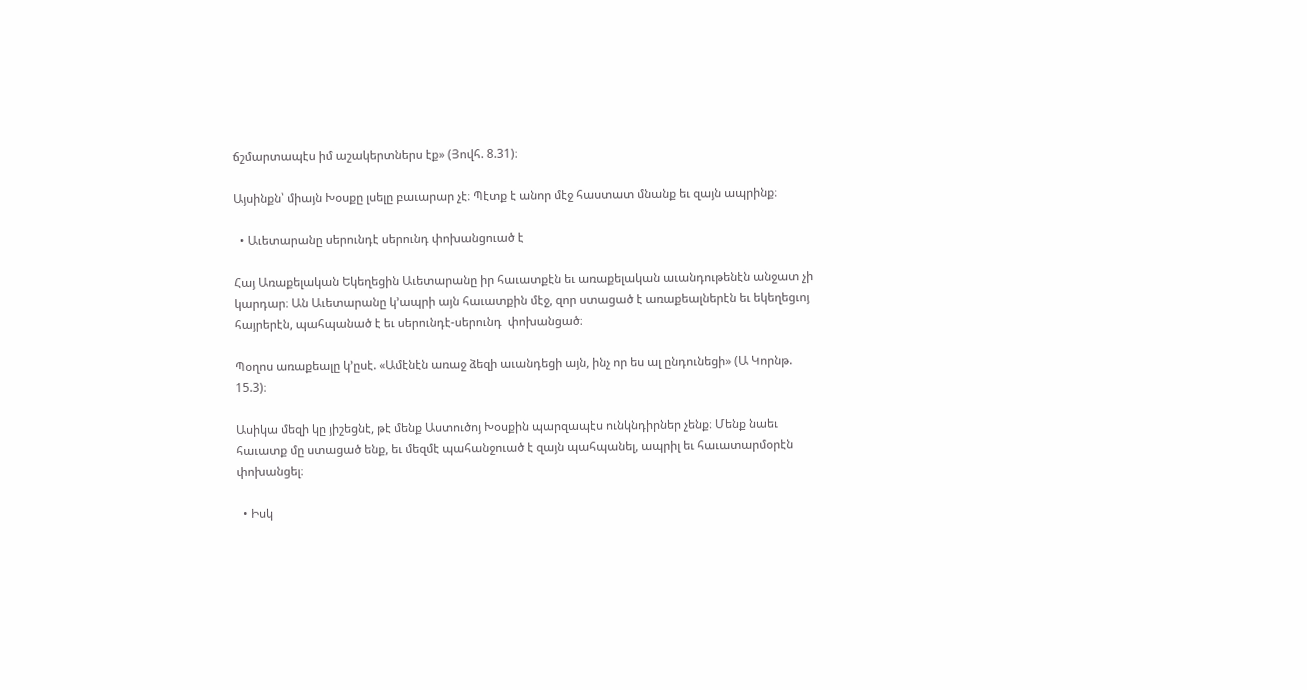ճշմարտապէս իմ աշակերտներս էք» (Յովհ. 8.31)։

Այսինքն՝ միայն Խօսքը լսելը բաւարար չէ։ Պէտք է անոր մէջ հաստատ մնանք եւ զայն ապրինք։

  • Աւետարանը սերունդէ սերունդ փոխանցուած է

Հայ Առաքելական Եկեղեցին Աւետարանը իր հաւատքէն եւ առաքելական աւանդութենէն անջատ չի կարդար։ Ան Աւետարանը կ՚ապրի այն հաւատքին մէջ, զոր ստացած է առաքեալներէն եւ եկեղեցւոյ հայրերէն, պահպանած է եւ սերունդէ-սերունդ  փոխանցած։

Պօղոս առաքեալը կ’ըսէ. «Ամէնէն առաջ ձեզի աւանդեցի այն, ինչ որ ես ալ ընդունեցի» (Ա Կորնթ. 15.3)։

Ասիկա մեզի կը յիշեցնէ, թէ մենք Աստուծոյ Խօսքին պարզապէս ունկնդիրներ չենք։ Մենք նաեւ հաւատք մը ստացած ենք, եւ մեզմէ պահանջուած է զայն պահպանել, ապրիլ եւ հաւատարմօրէն փոխանցել։

  • Իսկ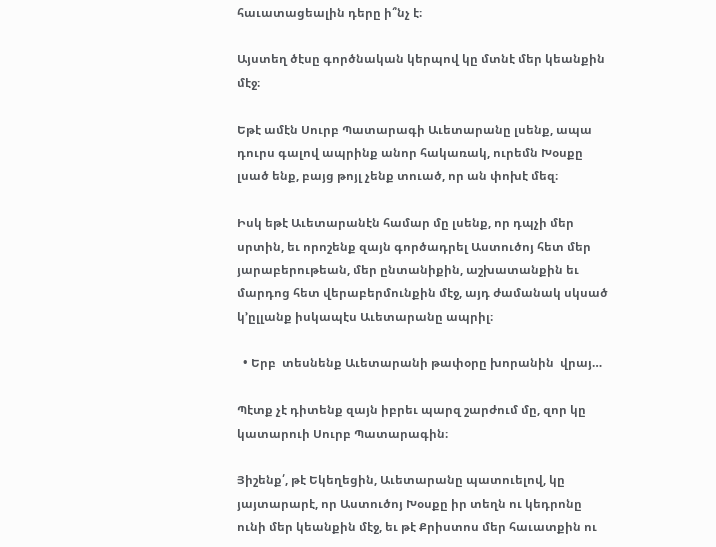հաւատացեալին դերը ի՞նչ է։

Այստեղ ծէսը գործնական կերպով կը մտնէ մեր կեանքին մէջ։

Եթէ ամէն Սուրբ Պատարագի Աւետարանը լսենք, ապա դուրս գալով ապրինք անոր հակառակ, ուրեմն Խօսքը լսած ենք, բայց թոյլ չենք տուած, որ ան փոխէ մեզ։

Իսկ եթէ Աւետարանէն համար մը լսենք, որ դպչի մեր սրտին, եւ որոշենք զայն գործադրել Աստուծոյ հետ մեր յարաբերութեան, մեր ընտանիքին, աշխատանքին եւ մարդոց հետ վերաբերմունքին մէջ, այդ ժամանակ սկսած կ՚ըլլանք իսկապէս Աւետարանը ապրիլ։

  • Երբ  տեսնենք Աւետարանի թափօրը խորանին  վրայ…

Պէտք չէ դիտենք զայն իբրեւ պարզ շարժում մը, զոր կը կատարուի Սուրբ Պատարագին։

Յիշենք՛, թէ Եկեղեցին, Աւետարանը պատուելով, կը յայտարարէ, որ Աստուծոյ Խօսքը իր տեղն ու կեդրոնը ունի մեր կեանքին մէջ, եւ թէ Քրիստոս մեր հաւատքին ու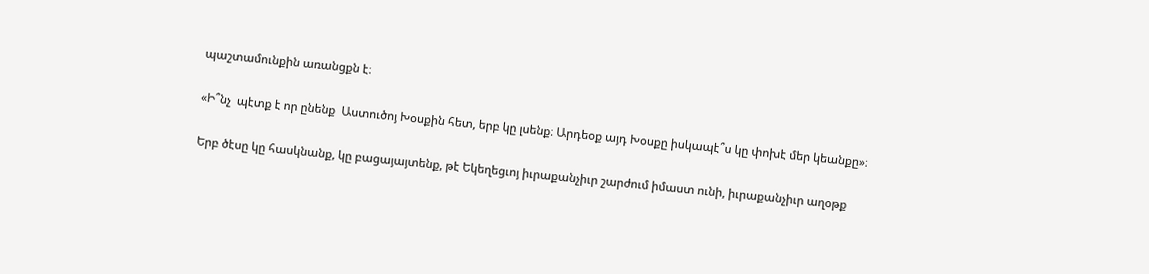պաշտամունքին առանցքն է։

«Ի՞նչ  պէտք է որ ընենք  Աստուծոյ Խօսքին հետ, երբ կը լսենք։ Արդեօք այդ Խօսքը իսկապէ՞ս կը փոխէ մեր կեանքը»։

Երբ ծէսը կը հասկնանք, կը բացայայտենք, թէ Եկեղեցւոյ իւրաքանչիւր շարժում իմաստ ունի, իւրաքանչիւր աղօթք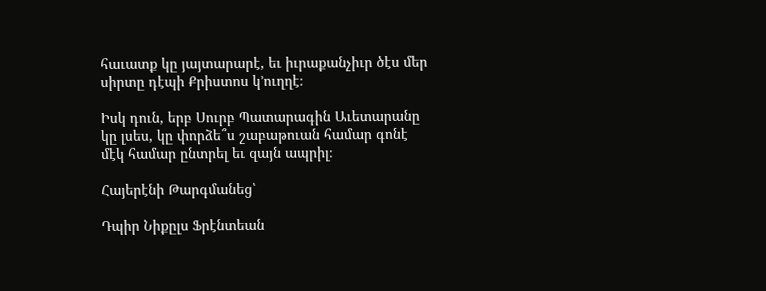հաւատք կը յայտարարէ, եւ իւրաքանչիւր ծէս մեր սիրտը դէպի Քրիստոս կ՚ուղղէ։

Իսկ դուն, երբ Սուրբ Պատարագին Աւետարանը կը լսես, կը փորձե՞ս շաբաթուան համար գոնէ մէկ համար ընտրել եւ զայն ապրիլ։

Հայերէնի Թարգմանեց՝

Դպիր Նիքըլս Ֆրէնտեան